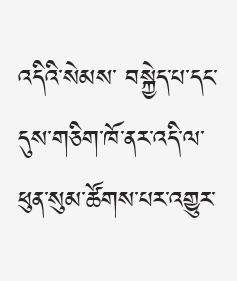འདིའི་སེམས་ བསྐྱེད་པ་དང་དུས་གཅིག་ཁོ་ནར་འདི་ལ་ཕུན་སུམ་ཚོགས་པར་འགྱུར་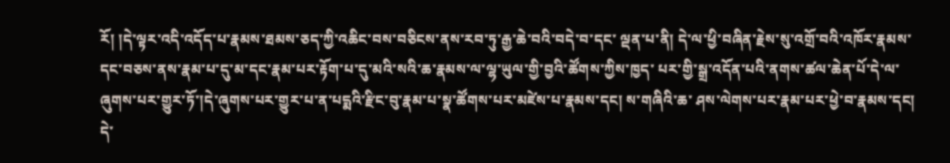རོ། །དེ་ལྟར་འདི་འདོད་པ་རྣམས་ཐམས་ཅད་ཀྱི་འཆིང་བས་བཅིངས་ནས་རབ་ཏུ་རྒྱ་ཆེ་བའི་བདེ་བ་དང་ ལྡན་པ་ནི། དེ་ལ་ཕྱི་བཞིན་རྗེས་སུ་འགྲོ་བའི་འཁོར་རྣམས་དང་བཅས་ནས་རྣམ་པ་དུ་མ་དང་རྣམ་པར་རྟོག་པ་དུ་མའི་སའི་ཆ་རྣམས་ལ་ལྷ་ཡུལ་གྱི་བྱའི་ཚོགས་ཀྱིས་ཁྱད་ པར་གྱི་སྒྲ་འདོན་པའི་ནགས་ཚལ་ཆེན་པོ་དེ་ལ་ཞུགས་པར་གྱུར་ཏོ་།དེ་ཞུགས་པར་གྱུར་པ་ན་པདྨའི་རྫིང་བུ་རྣམ་པ་སྣ་ཚོགས་པར་མཛེས་པ་རྣམས་དང། ས་གཞིའི་ཆ་ ཤས་ལེགས་པར་རྣམ་པར་ཕྱེ་བ་རྣམས་དང། དེ་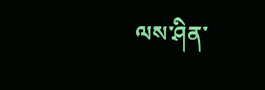ལས་ཤིན་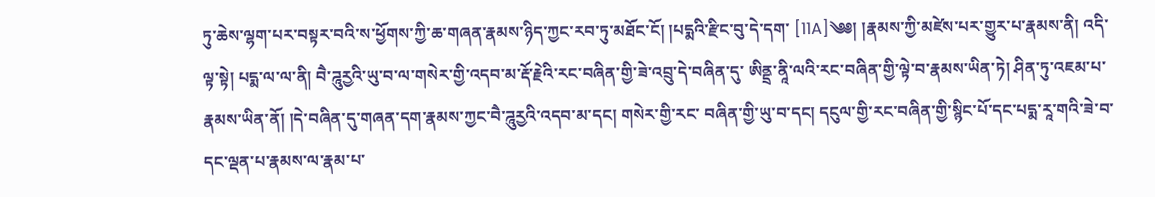ཏུ་ཆེས་ལྷག་པར་བསྟར་བའི་ས་ཕྱོགས་ཀྱི་ཆ་གཞན་རྣམས་ཉིད་ཀྱང་རབ་ཏུ་མཐོང་ངོ། །པདྨའི་རྫིང་བུ་དེ་དག་ [11A]༄༅། །རྣམས་ཀྱི་མཛེས་པར་གྱུར་པ་རྣམས་ནི། འདི་ལྟ་སྟེ། པདྨ་ལ་ལ་ནི། བཻ་ཌཱུརྱའི་ཡུ་བ་ལ་གསེར་གྱི་འདབ་མ་རྡོ་རྗེའི་རང་བཞིན་གྱི་ཟེ་འབྲུ་དེ་བཞིན་དུ་ ཨིནྡྲ་ནཱི་ལའི་རང་བཞིན་གྱི་ལྟེ་བ་རྣམས་ཡིན་ཏེ། ཤིན་ཏུ་འཇམ་པ་རྣམས་ཡིན་ནོ། །དེ་བཞིན་དུ་གཞན་དག་རྣམས་ཀྱང་བཻ་ཌཱུརྱའི་འདབ་མ་དང། གསེར་གྱི་རང་ བཞིན་གྱི་ཡུ་བ་དང། དངུལ་གྱི་རང་བཞིན་གྱི་སྙིང་པོ་དང་པདྨ་རཱ་གའི་ཟེ་བ་དང་ལྡན་པ་རྣམས་ལ་རྣམ་པ་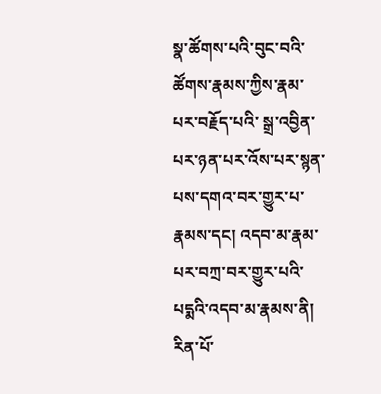སྣ་ཚོགས་པའི་བུང་བའི་ཚོགས་རྣམས་ཀྱིས་རྣམ་པར་བརྗོད་པའི་ སྒྲ་འབྱིན་པར་ཉན་པར་འོས་པར་སྙན་པས་དགའ་བར་གྱུར་པ་རྣམས་དང། འདབ་མ་རྣམ་པར་བཀྲ་བར་གྱུར་པའི་པདྨའི་འདབ་མ་རྣམས་ནི། རིན་པོ་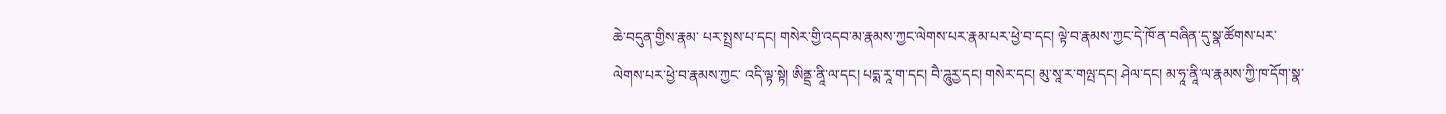ཆེ་བདུན་གྱིས་རྣམ་ པར་སྤྲས་པ་དང། གསེར་གྱི་འདབ་མ་རྣམས་ཀྱང་ལེགས་པར་རྣམ་པར་ཕྱེ་བ་དང། ལྟེ་བ་རྣམས་ཀྱང་དེ་ཁོ་ན་བཞིན་དུ་སྣ་ཚོགས་པར་ལེགས་པར་ཕྱེ་བ་རྣམས་ཀྱང་ འདི་ལྟ་སྟེ། ཨིནྡྲ་ནཱི་ལ་དང། པདྨ་རཱ་ག་དང། བཻ་ཌཱུརྱ་དང། གསེར་དང། མུ་སཱ་ར་གལྤ་དང། ཤེལ་དང། མ་ཧཱ་ནཱི་ལ་རྣམས་ཀྱི་ཁ་དོག་སྣ་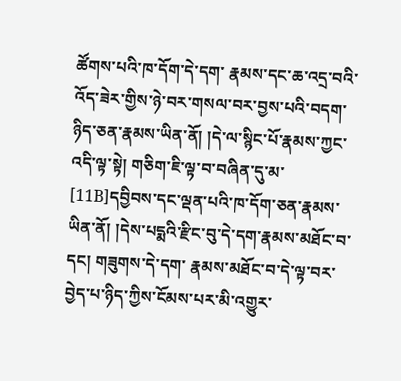ཚོགས་པའི་ཁ་དོག་དེ་དག་ རྣམས་དང་ཆ་འདྲ་བའི་འོད་ཟེར་གྱིས་ཉེ་བར་གསལ་བར་བྱས་པའི་བདག་ཉིད་ཅན་རྣམས་ཡིན་ནོ། །དེ་ལ་སྙིང་པོ་རྣམས་ཀྱང་འདི་ལྟ་སྟེ། གཅིག་ཇི་ལྟ་བ་བཞིན་དུ་མ་ [11B]དབྱིབས་དང་ལྡན་པའི་ཁ་དོག་ཅན་རྣམས་ཡིན་ནོ། །དེས་པདྨའི་རྫིང་བུ་དེ་དག་རྣམས་མཐོང་བ་དང། གཟུགས་དེ་དག་ རྣམས་མཐོང་བ་དེ་ལྟ་བར་བྱེད་པ་ཉིད་ཀྱིས་ངོམས་པར་མི་འགྱུར་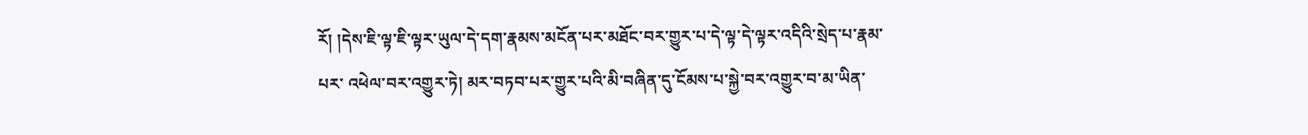རོ། །དེས་ཇི་ལྟ་ཇི་ལྟར་ཡུལ་དེ་དག་རྣམས་མངོན་པར་མཐོང་བར་གྱུར་པ་དེ་ལྟ་དེ་ལྟར་འདིའི་སྲེད་པ་རྣམ་པར་ འཕེལ་བར་འགྱུར་ཏེ། མར་བཏབ་པར་གྱུར་པའི་མི་བཞིན་དུ་ངོམས་པ་སྐྱེ་བར་འགྱུར་བ་མ་ཡིན་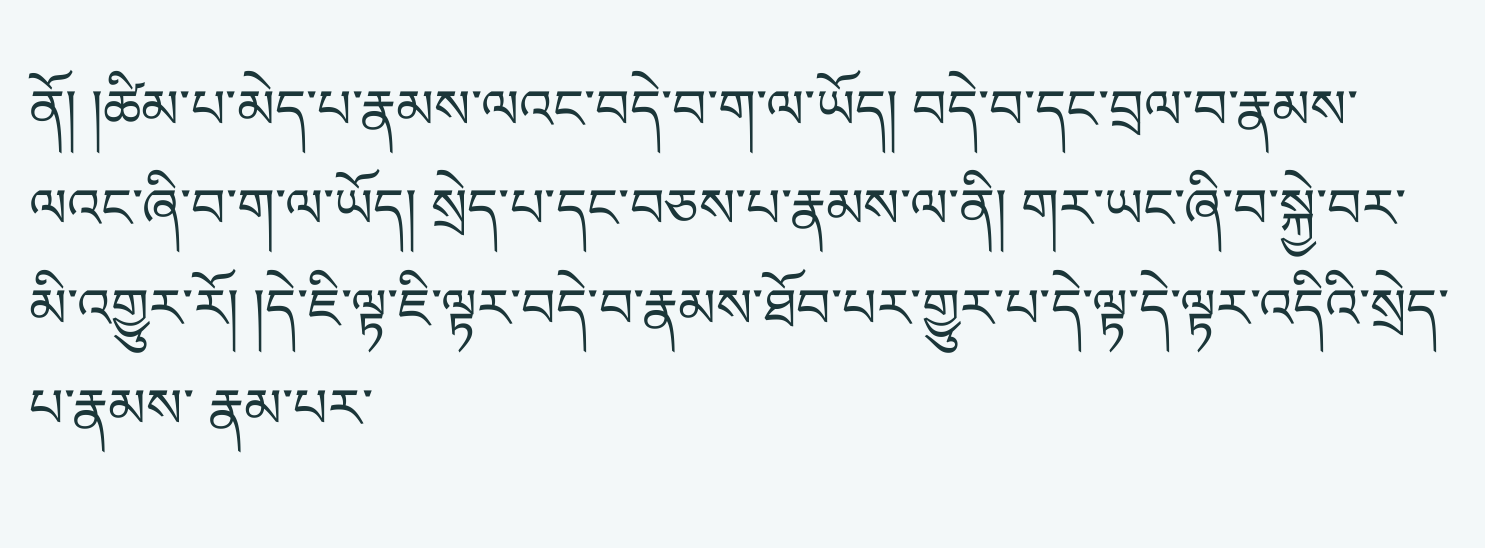ནོ། །ཚིམ་པ་མེད་པ་རྣམས་ལའང་བདེ་བ་ག་ལ་ཡོད། བདེ་བ་དང་བྲལ་བ་རྣམས་ ལའང་ཞི་བ་ག་ལ་ཡོད། སྲེད་པ་དང་བཅས་པ་རྣམས་ལ་ནི། གར་ཡང་ཞི་བ་སྐྱེ་བར་མི་འགྱུར་རོ། །དེ་ཇི་ལྟ་ཇི་ལྟར་བདེ་བ་རྣམས་ཐོབ་པར་གྱུར་པ་དེ་ལྟ་དེ་ལྟར་འདིའི་སྲེད་པ་རྣམས་ རྣམ་པར་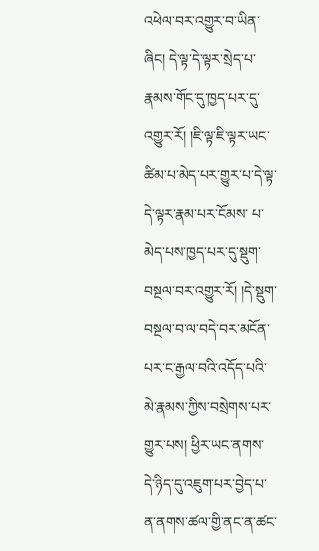འཕེལ་བར་འགྱུར་བ་ཡིན་ཞིང། དེ་ལྟ་དེ་ལྟར་སྲེད་པ་རྣམས་གོང་དུ་ཁྱད་པར་དུ་འགྱུར་རོ། །ཇི་ལྟ་ཇི་ལྟར་ཡང་ཚིམ་པ་མེད་པར་གྱུར་པ་དེ་ལྟ་དེ་ལྟར་རྣམ་པར་ངོམས་ པ་མེད་པས་ཁྱད་པར་དུ་སྡུག་བསྔལ་བར་འགྱུར་རོ། །དེ་སྡུག་བསྔལ་བ་ལ་བདེ་བར་མངོན་པར་ང་རྒྱལ་བའི་འདོད་པའི་མེ་རྣམས་ཀྱིས་བསྲེགས་པར་གྱུར་པས། ཕྱིར་ཡང་ནགས་ དེ་ཉིད་དུ་འཇུག་པར་བྱེད་པ་ན་ནགས་ཚལ་གྱི་ནང་ན་ཚང་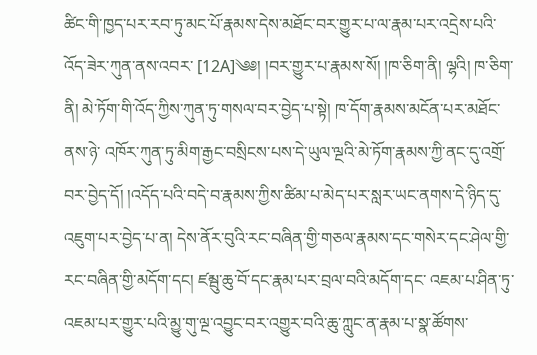ཚིང་གི་ཁྱད་པར་རབ་ཏུ་མང་པོ་རྣམས་དེས་མཐོང་བར་གྱུར་པ་ལ་རྣམ་པར་འདྲེས་པའི་འོད་ཟེར་ཀུན་ནས་འབར་ [12A]༄༅། །བར་གྱུར་པ་རྣམས་སོ། །ཁ་ཅིག་ནི། ལྷའི། ཁ་ཅིག་ནི། མེ་ཏོག་གི་འོད་ཀྱིས་ཀུན་ཏུ་གསལ་བར་བྱེད་པ་སྟེ། ཁ་དོག་རྣམས་མངོན་པར་མཐོང་ནས་ཉེ་ འཁོར་ཀུན་ཏུ་མིག་རྒྱང་བསྲིངས་པས་དེ་ཡུལ་ལྔའི་མེ་ཏོག་རྣམས་ཀྱི་ནང་དུ་འགྲོ་བར་བྱེད་དོ། །འདོད་པའི་བདེ་བ་རྣམས་ཀྱིས་ཚིམ་པ་མེད་པར་སླར་ཡང་ནགས་དེ་ཉིད་དུ་ འཇུག་པར་བྱེད་པ་ན། དེས་ནོར་བུའི་རང་བཞིན་གྱི་གཅལ་རྣམས་དང་གསེར་དང་ཤེལ་གྱི་རང་བཞིན་གྱི་མདོག་དང། ཛམྦུ་ཆུ་བོ་དང་རྣམ་པར་བྲལ་བའི་མདོག་དང་ འཇམ་པ་ཤིན་ཏུ་འཇམ་པར་གྱུར་པའི་མྱུ་གུ་ལྔ་འབྱུང་བར་འགྱུར་བའི་ཆུ་ཀླུང་ན་རྣམ་པ་སྣ་ཚོགས་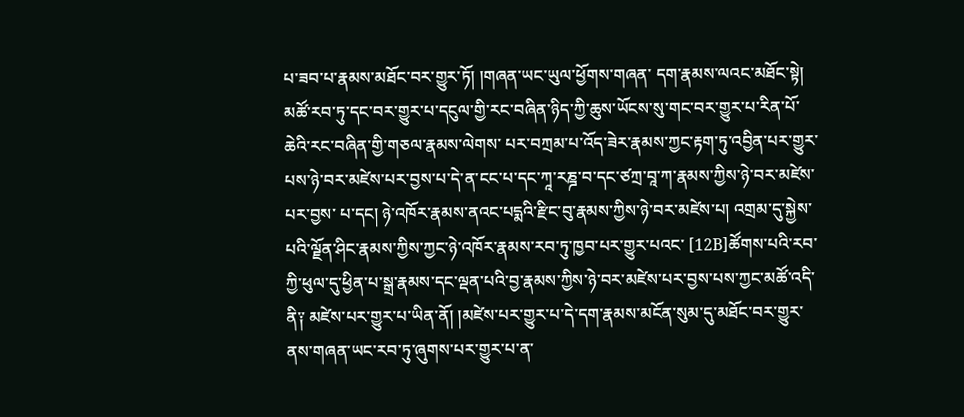པ་ཟབ་པ་རྣམས་མཐོང་བར་གྱུར་ཏོ། །གཞན་ཡང་ཡུལ་ཕྱོགས་གཞན་ དག་རྣམས་ལའང་མཐོང་སྟེ། མཚོ་རབ་ཏུ་དང་བར་གྱུར་པ་དངུལ་གྱི་རང་བཞིན་ཉིད་ཀྱི་ཆུས་ཡོངས་སུ་གང་བར་གྱུར་པ་རིན་པོ་ཆེའི་རང་བཞིན་གྱི་གཅལ་རྣམས་ལེགས་ པར་བཀྲམ་པ་འོད་ཟེར་རྣམས་ཀྱང་རྟག་ཏུ་འབྱིན་པར་གྱུར་པས་ཉེ་བར་མཛེས་པར་བྱས་པ་དེ་ན་ངང་པ་དང་ཀཱ་རཎྜ་བ་དང་ཙཀྲ་བཱ་ཀ་རྣམས་ཀྱིས་ཉེ་བར་མཛེས་པར་བྱས་ པ་དང། ཉེ་འཁོར་རྣམས་ནའང་པདྨའི་རྫིང་བུ་རྣམས་ཀྱིས་ཉེ་བར་མཛེས་པ། འགྲམ་དུ་སྐྱེས་པའི་ལྗོན་ཤིང་རྣམས་ཀྱིས་ཀྱང་ཉེ་འཁོར་རྣམས་རབ་ཏུ་ཁྱབ་པར་གྱུར་པའང་ [12B]ཚོགས་པའི་རབ་ཀྱི་ཕུལ་དུ་ཕྱིན་པ་སྒྲ་རྣམས་དང་ལྡན་པའི་བྱ་རྣམས་ཀྱིས་ཉེ་བར་མཛེས་པར་བྱས་པས་ཀྱང་མཚོ་འདི་ ནི༑ མཛེས་པར་གྱུར་པ་ཡིན་ནོ། །མཛེས་པར་གྱུར་པ་དེ་དག་རྣམས་མངོན་སུམ་དུ་མཐོང་བར་གྱུར་ནས་གཞན་ཡང་རབ་ཏུ་ཞུགས་པར་གྱུར་པ་ན་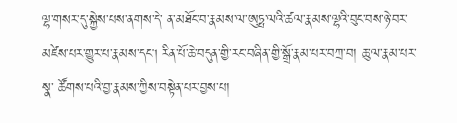ལྷ་གསར་དུ་སྐྱེས་པས་ནགས་དེ་ ན་མཐོང་བ་རྣམས་ལ་ཨུཏྤ་ལའི་ཚལ་རྣམས་ལྷའི་བུང་བས་ཉེ་བར་མཛེས་པར་གྱུར་པ་རྣམས་དང། རིན་པོ་ཆེ་བདུན་གྱི་རང་བཞིན་གྱི་སྒྲོ་རྣམ་པར་བཀྲ་བ། ཆུ་ལ་རྣམ་པར་སྣ་ ཚོགས་པའི་བྱ་རྣམས་ཀྱིས་བསྟེན་པར་བྱས་པ།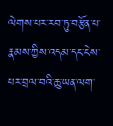ལེགས་པར་རབ་ཏུ་བརྩོན་པ་རྣམས་ཀྱིས་འདམ་དང་ངེས་པར་བྲལ་བའི་ཆུ་ཡན་ལག་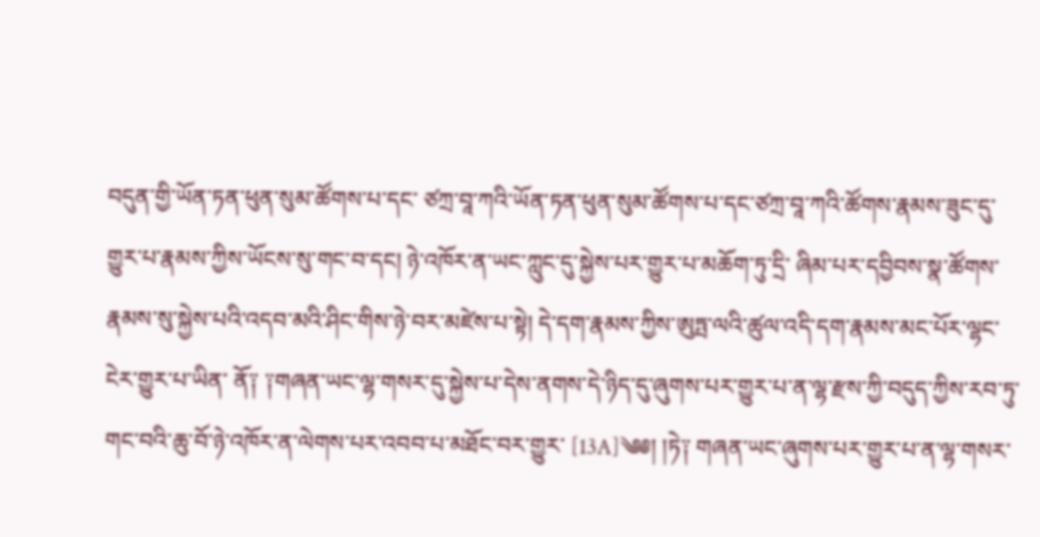བདུན་གྱི་ཡོན་ཏན་ཕུན་སུམ་ཚོགས་པ་དང་ ཙཀྲ་བཱ་ཀའི་ཡོན་ཏན་ཕུན་སུམ་ཚོགས་པ་དང་ཙཀྲ་བཱ་ཀའི་ཚོགས་རྣམས་ཟུང་དུ་གྱུར་པ་རྣམས་ཀྱིས་ཡོངས་སུ་གང་བ་དང། ཉེ་འཁོར་ན་ཡང་ཀླུང་དུ་སྐྱེས་པར་གྱུར་པ་མཆོག་ཏུ་དྲི་ ཞིམ་པར་དབྱིབས་སྣ་ཚོགས་རྣམས་སུ་སྐྱེས་པའི་འདབ་མའི་ཤིང་གིས་ཉེ་བར་མཛེས་པ་སྟེ། དེ་དག་རྣམས་ཀྱིས་ཨུཏྤ་ལའི་ཚུལ་འདི་དག་རྣམས་མང་པོར་ལྷང་ངེར་གྱུར་པ་ཡིན་ ནོ༑ ༑གཞན་ཡང་ལྷ་གསར་དུ་སྐྱེས་པ་དེས་ནགས་དེ་ཉིད་དུ་ཞུགས་པར་གྱུར་པ་ན་ལྷ་རྫས་ཀྱི་བདུད་ཀྱིས་རབ་ཏུ་གང་བའི་ཆུ་བོ་ཉེ་འཁོར་ན་ལེགས་པར་འབབ་པ་མཐོང་བར་གྱུར་ [13A]༄༅། །ཏེ༑ གཞན་ཡང་ཞུགས་པར་གྱུར་པ་ན་ལྷ་གསར་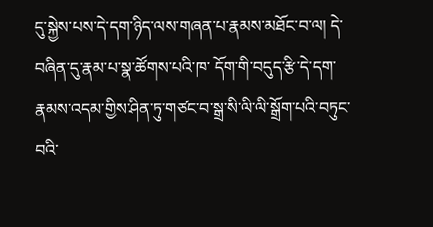དུ་སྐྱེས་པས་དེ་དག་ཉིད་ལས་གཞན་པ་རྣམས་མཐོང་བ་ལ། དེ་བཞིན་དུ་རྣམ་པ་སྣ་ཚོགས་པའི་ཁ་ དོག་གི་བདུད་རྩི་དེ་དག་རྣམས་འདམ་གྱིས་ཤིན་ཏུ་གཙང་བ་སྒྲ་སི་ལི་ལི་སྒྲོག་པའི་བཏུང་བའི་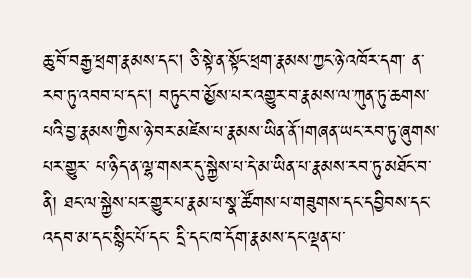ཆུ་བོ་བརྒྱ་ཕྲག་རྣམས་དང། ཅི་སྟེ་ན་སྟོང་ཕྲག་རྣམས་ཀྱང་ཉེ་འཁོར་དག་ ན་རབ་ཏུ་འབབ་པ་དང། བཏུང་བ་མྱོས་པར་འགྱུར་བ་རྣམས་ལ་ཀུན་ཏུ་ཆགས་པའི་བྱ་རྣམས་ཀྱིས་ཉེ་བར་མཛེས་པ་རྣམས་ཡིན་ནོ་།གཞན་ཡང་རབ་ཏུ་ཞུགས་པར་གྱུར་ པ་ཉིད་ན་ལྷ་གསར་དུ་སྐྱེས་པ་དེ་མ་ཡིན་པ་རྣམས་རབ་ཏུ་མཐོང་བ་ནི། ཐང་ལ་སྐྱེས་པར་གྱུར་པ་རྣམ་པ་སྣ་ཚོགས་པ་གཟུགས་དང་དབྱིབས་དང་འདབ་མ་དང་སྙིང་པོ་དང་ དྲི་དང་ཁ་དོག་རྣམས་དང་ལྡན་པ་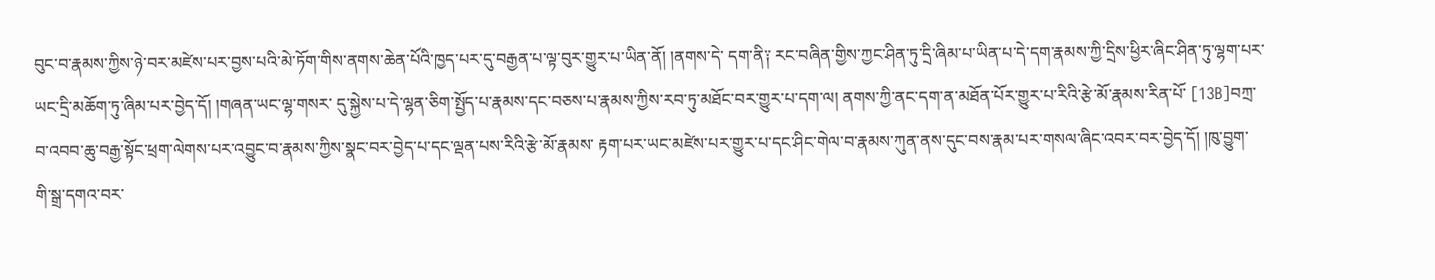བུང་བ་རྣམས་ཀྱིས་ཉེ་བར་མཛེས་པར་བྱས་པའི་མེ་ཏོག་གིས་ནགས་ཆེན་པོའི་ཁྱད་པར་དུ་བརྒྱན་པ་ལྟ་བུར་གྱུར་པ་ཡིན་ནོ། །ནགས་དེ་ དག་ནི༑ རང་བཞིན་གྱིས་ཀྱང་ཤིན་ཏུ་དྲི་ཞིམ་པ་ཡིན་པ་དེ་དག་རྣམས་ཀྱི་དྲིས་ཕྱིར་ཞིང་ཤིན་ཏུ་ལྷག་པར་ཡང་དྲི་མཆོག་ཏུ་ཞིམ་པར་བྱེད་དོ། །གཞན་ཡང་ལྷ་གསར་ དུ་སྐྱེས་པ་དེ་ལྷན་ཅིག་སྤྱོད་པ་རྣམས་དང་བཅས་པ་རྣམས་ཀྱིས་རབ་ཏུ་མཐོང་བར་གྱུར་པ་དག་ལ། ནགས་ཀྱི་ནང་དག་ན་མཐོན་པོར་གྱུར་པ་རིའི་རྩེ་མོ་རྣམས་རིན་པོ་ [13B]བཀྲ་བ་འབབ་ཆུ་བརྒྱ་སྟོང་ཕྲག་ལེགས་པར་འབྱུང་བ་རྣམས་ཀྱིས་སྣང་བར་བྱེད་པ་དང་ལྡན་པས་རིའི་རྩེ་མོ་རྣམས་ རྟག་པར་ཡང་མཛེས་པར་གྱུར་པ་དང་ཤིང་གེལ་བ་རྣམས་ཀུན་ནས་དུང་བས་རྣམ་པར་གསལ་ཞིང་འབར་བར་བྱེད་དོ། །ཁུ་བྱུག་གི་སྒྲ་དགའ་བར་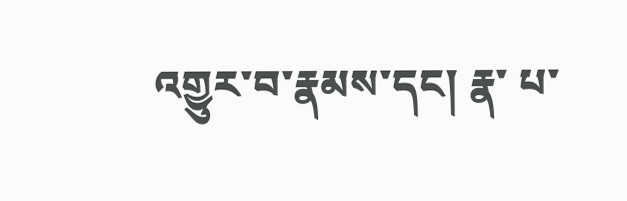འགྱུར་བ་རྣམས་དང། རྣ་ པ་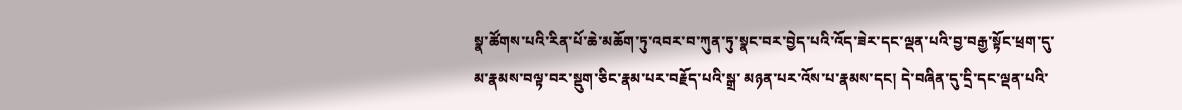སྣ་ཚོགས་པའི་རིན་པོ་ཆེ་མཆོག་ཏུ་འབར་བ་ཀུན་ཏུ་སྣང་བར་བྱེད་པའི་འོད་ཟེར་དང་ལྡན་པའི་བྱ་བརྒྱ་སྟོང་ཕྲག་དུ་མ་རྣམས་བལྟ་བར་སྡུག་ཅིང་རྣམ་པར་བརྗོད་པའི་སྒྲ་ མཉན་པར་འོས་པ་རྣམས་དང། དེ་བཞིན་དུ་དྲི་དང་ལྡན་པའི་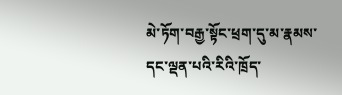མེ་ཏོག་བརྒྱ་སྟོང་ཕྲག་དུ་མ་རྣམས་དང་ལྡན་པའི་རིའི་ཁྲོད་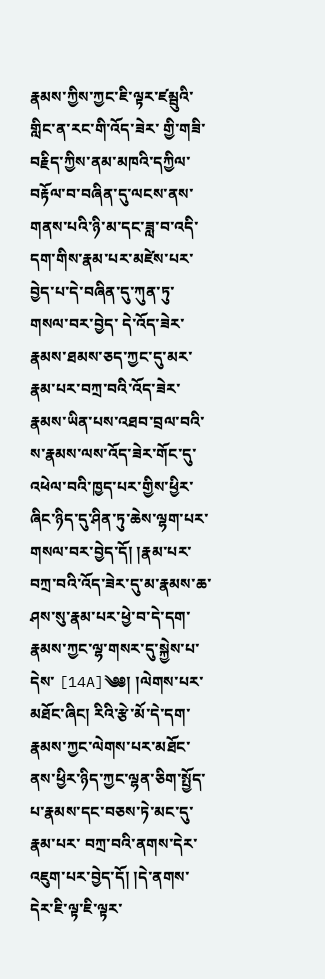རྣམས་ཀྱིས་ཀྱང་ཇི་ལྟར་ཛམྦུའི་གླིང་ན་རང་གི་འོད་ཟེར་ གྱི་གཟི་བརྗིད་ཀྱིས་ནམ་མཁའི་དཀྱིལ་བརྟོལ་བ་བཞིན་དུ་ལངས་ནས་གནས་པའི་ཉི་མ་དང་ཟླ་བ་འདི་དག་གིས་རྣམ་པར་མཛེས་པར་བྱེད་པ་དེ་བཞིན་དུ་ཀུན་ཏུ་གསལ་བར་བྱེད་ དེ་འོད་ཟེར་རྣམས་ཐམས་ཅད་ཀྱང་དུ་མར་རྣམ་པར་བཀྲ་བའི་འོད་ཟེར་རྣམས་ཡིན་པས་འཐབ་བྲལ་བའི་ས་རྣམས་ལས་འོད་ཟེར་གོང་དུ་འཕེལ་བའི་ཁྱད་པར་གྱིས་ཕྱིར་ ཞིང་ཉིད་དུ་ཤིན་ཏུ་ཆེས་ལྷག་པར་གསལ་བར་བྱེད་དོ། །རྣམ་པར་བཀྲ་བའི་འོད་ཟེར་དུ་མ་རྣམས་ཆ་ཤས་སུ་རྣམ་པར་ཕྱེ་བ་དེ་དག་རྣམས་ཀྱང་ལྷ་གསར་དུ་སྐྱེས་པ་དེས་ [14A]༄༅། །ལེགས་པར་མཐོང་ཞིང། རིའི་རྩེ་མོ་དེ་དག་རྣམས་ཀྱང་ལེགས་པར་མཐོང་ནས་ཕྱིར་ཉིད་ཀྱང་ལྷན་ཅིག་སྤྱོད་པ་རྣམས་དང་བཅས་ཏེ་མང་དུ་རྣམ་པར་ བཀྲ་བའི་ནགས་དེར་འཇུག་པར་བྱེད་དོ། །དེ་ནགས་དེར་ཇི་ལྟ་ཇི་ལྟར་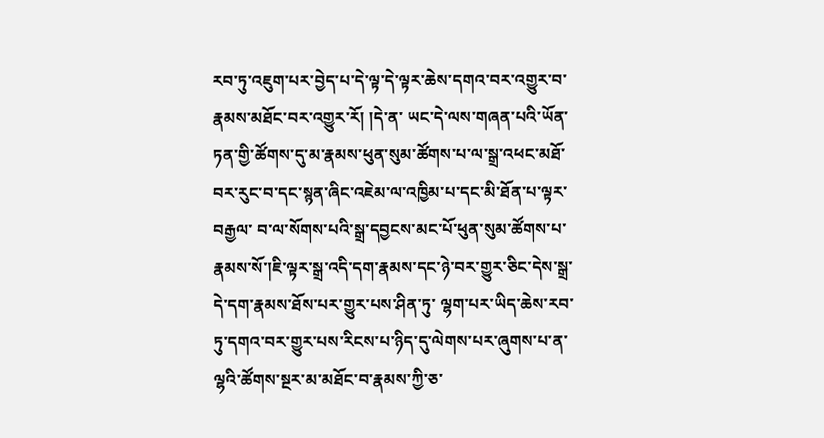རབ་ཏུ་འཇུག་པར་བྱེད་པ་དེ་ལྟ་དེ་ལྟར་ཆེས་དགའ་བར་འགྱུར་བ་རྣམས་མཐོང་བར་འགྱུར་རོ། །དེ་ན་ ཡང་དེ་ལས་གཞན་པའི་ཡོན་ཏན་གྱི་ཚོགས་དུ་མ་རྣམས་ཕུན་སུམ་ཚོགས་པ་ལ་སྒྲ་འཕང་མཐོ་བར་རུང་བ་དང་སྙན་ཞིང་འཇེམ་ལ་འཁྱིམ་པ་དང་མི་ཐོན་པ་ལྟར་བརྒྱལ་ བ་ལ་སོགས་པའི་སྒྲ་དབྱངས་མང་པོ་ཕུན་སུམ་ཚོགས་པ་རྣམས་སོ་།ཇི་ལྟར་སྒྲ་འདི་དག་རྣམས་དང་ཉེ་བར་གྱུར་ཅིང་དེས་སྒྲ་དེ་དག་རྣམས་ཐོས་པར་གྱུར་པས་ཤིན་ཏུ་ ལྷག་པར་ཡིད་ཆེས་རབ་ཏུ་དགའ་བར་གྱུར་པས་རིངས་པ་ཉིད་དུ་ལེགས་པར་ཞུགས་པ་ན་ལྷའི་ཚོགས་སྔར་མ་མཐོང་བ་རྣམས་ཀྱི་ཅ་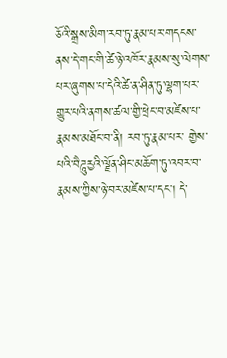ཅོའི་སྒྲས་མིག་རབ་ཏུ་རྣམ་པར་གདངས་ ནས་དེ་གང་གི་ཚེ་ཉེ་འཁོར་རྣམས་སུ་ལེགས་པར་ཞུགས་པ་དེའི་ཚེ་ན་ཤིན་ཏུ་ལྷག་པར་གྱུར་པའི་ནགས་ཚལ་གྱི་ཕྲེང་བ་མཛེས་པ་རྣམས་མཐོང་བ་ནི། རབ་ཏུ་རྣམ་པར་ གྱེས་པའི་བཻཌཱུརྱའི་ལྗོན་ཤིང་མཆོག་ཏུ་འབར་བ་རྣམས་ཀྱིས་ཉེ་བར་མཛེས་པ་དང། དེ་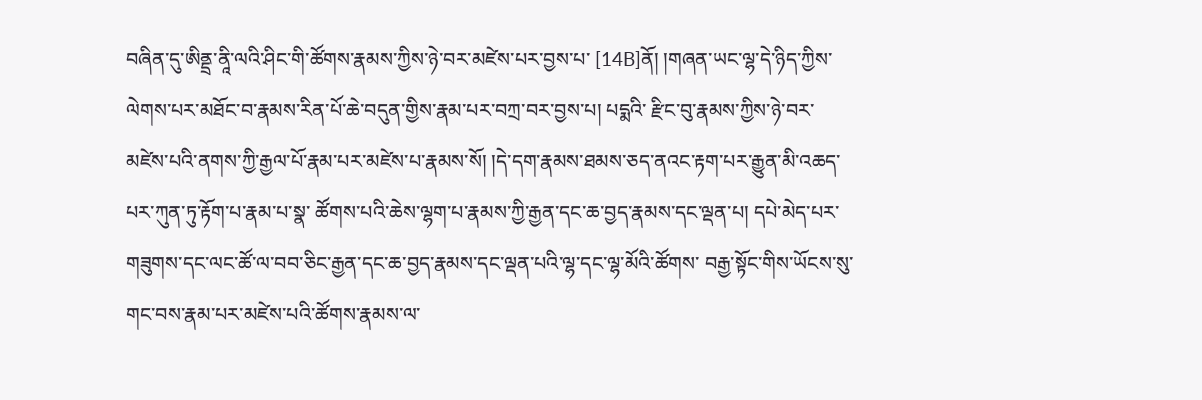བཞིན་དུ་ཨིནྡྲ་ནཱི་ལའི་ཤིང་གི་ཚོགས་རྣམས་ཀྱིས་ཉེ་བར་མཛེས་པར་བྱས་པ་ [14B]ནོ། །གཞན་ཡང་ལྷ་དེ་ཉིད་ཀྱིས་ལེགས་པར་མཐོང་བ་རྣམས་རིན་པོ་ཆེ་བདུན་གྱིས་རྣམ་པར་བཀྲ་བར་བྱས་པ། པདྨའི་ རྫིང་བུ་རྣམས་ཀྱིས་ཉེ་བར་མཛེས་པའི་ནགས་ཀྱི་རྒྱལ་པོ་རྣམ་པར་མཛེས་པ་རྣམས་སོ། །དེ་དག་རྣམས་ཐམས་ཅད་ནའང་རྟག་པར་རྒྱུན་མི་འཆད་པར་ཀུན་ཏུ་རྟོག་པ་རྣམ་པ་སྣ་ ཚོགས་པའི་ཆེས་ལྷག་པ་རྣམས་ཀྱི་རྒྱན་དང་ཆ་བྱད་རྣམས་དང་ལྡན་པ། དཔེ་མེད་པར་གཟུགས་དང་ལང་ཚོ་ལ་བབ་ཅིང་རྒྱན་དང་ཆ་བྱད་རྣམས་དང་ལྡན་པའི་ལྷ་དང་ལྷ་མོའི་ཚོགས་ བརྒྱ་སྟོང་གིས་ཡོངས་སུ་གང་བས་རྣམ་པར་མཛེས་པའི་ཚོགས་རྣམས་ལ་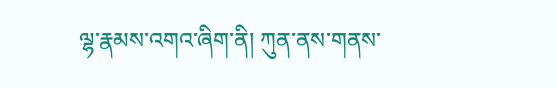ལྷ་རྣམས་འགའ་ཞིག་ནི། ཀུན་ནས་གནས་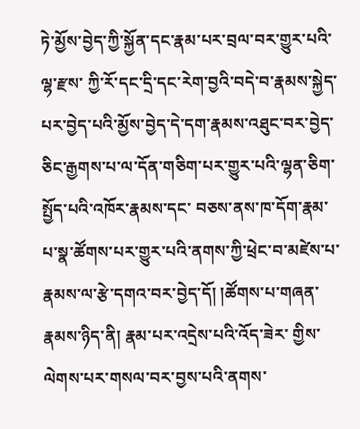ཏེ་མྱོས་བྱེད་ཀྱི་སྐྱོན་དང་རྣམ་པར་བྲལ་བར་གྱུར་པའི་ལྷ་རྫས་ ཀྱི་རོ་དང་དྲི་དང་རེག་བྱའི་བདེ་བ་རྣམས་སྐྱེད་པར་བྱེད་པའི་མྱོས་བྱེད་དེ་དག་རྣམས་འཐུང་བར་བྱེད་ཅིང་རྒྱགས་པ་ལ་དོན་གཅིག་པར་གྱུར་པའི་ལྷན་ཅིག་སྤྱོད་པའི་འཁོར་རྣམས་དང་ བཅས་ནས་ཁ་དོག་རྣམ་པ་སྣ་ཚོགས་པར་གྱུར་པའི་ནགས་ཀྱི་ཕྲེང་བ་མཛེས་པ་རྣམས་ལ་རྩེ་དགའ་བར་བྱེད་དོ། །ཚོགས་པ་གཞན་རྣམས་ཉིད་ནི། རྣམ་པར་འདྲེས་པའི་འོད་ཟེར་ གྱིས་ལེགས་པར་གསལ་བར་བྱས་པའི་ནགས་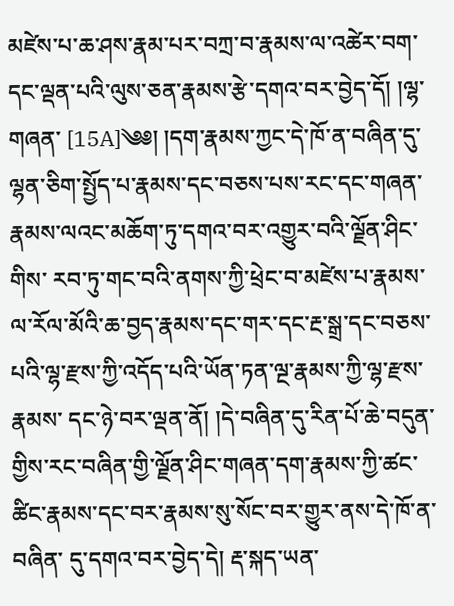མཛེས་པ་ཆ་ཤས་རྣམ་པར་བཀྲ་བ་རྣམས་ལ་འཚེར་བག་དང་ལྡན་པའི་ལུས་ཅན་རྣམས་རྩེ་དགའ་བར་བྱེད་དོ། །ལྷ་གཞན་ [15A]༄༅། །དག་རྣམས་ཀྱང་དེ་ཁོ་ན་བཞིན་དུ་ལྷན་ཅིག་སྤྱོད་པ་རྣམས་དང་བཅས་པས་རང་དང་གཞན་རྣམས་ལའང་མཆོག་ཏུ་དགའ་བར་འགྱུར་བའི་ལྗོན་ཤིང་གིས་ རབ་ཏུ་གང་བའི་ནགས་ཀྱི་ཕྲེང་བ་མཛེས་པ་རྣམས་ལ་རོལ་མོའི་ཆ་བྱད་རྣམས་དང་གར་དང་རྔ་སྒྲ་དང་བཅས་པའི་ལྷ་རྫས་ཀྱི་འདོད་པའི་ཡོན་ཏན་ལྔ་རྣམས་ཀྱི་ལྷ་རྫས་རྣམས་ དང་ཉེ་བར་ལྡན་ནོ། །དེ་བཞིན་དུ་རིན་པོ་ཆེ་བདུན་གྱིས་རང་བཞིན་གྱི་ལྗོན་ཤིང་གཞན་དག་རྣམས་ཀྱི་ཚང་ཚིང་རྣམས་དང་བར་རྣམས་སུ་སོང་བར་གྱུར་ནས་དེ་ཁོ་ན་བཞིན་ དུ་དགའ་བར་བྱེད་དེ། རྡ་སྐད་ཡན་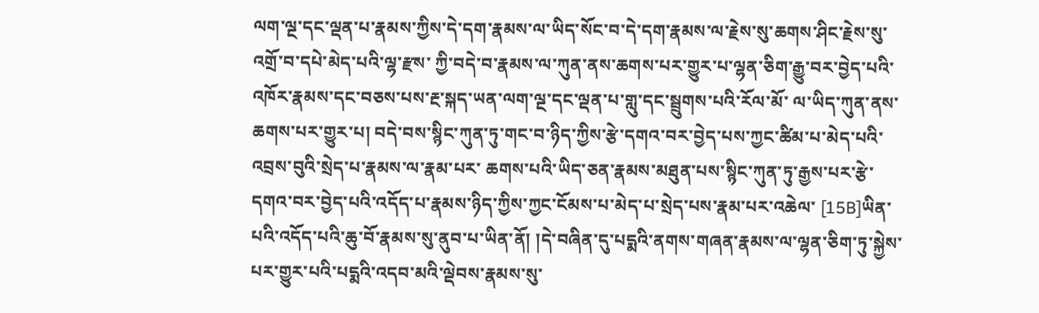ལག་ལྔ་དང་ལྡན་པ་རྣམས་ཀྱིས་དེ་དག་རྣམས་ལ་ཡིད་སོང་བ་དེ་དག་རྣམས་ལ་རྗེས་སུ་ཆགས་ཤིང་རྗེས་སུ་འགྲོ་བ་དཔེ་མེད་པའི་ལྷ་རྫས་ ཀྱི་བདེ་བ་རྣམས་ལ་ཀུན་ནས་ཆགས་པར་གྱུར་པ་ལྷན་ཅིག་རྒྱུ་བར་བྱེད་པའི་འཁོར་རྣམས་དང་བཅས་པས་རྔ་སྐད་ཡན་ལག་ལྔ་དང་ལྡན་པ་གླུ་དང་སྦྲུགས་པའི་རོལ་མོ་ ལ་ཡིད་ཀུན་ནས་ཆགས་པར་གྱུར་པ། བདེ་བས་སྙིང་ཀུན་ཏུ་གང་བ་ཉིད་ཀྱིས་རྩེ་དགའ་བར་བྱེད་པས་ཀྱང་ཚིམ་པ་མེད་པའི་འབྲས་བུའི་སྲེད་པ་རྣམས་ལ་རྣམ་པར་ ཆགས་པའི་ཡིད་ཅན་རྣམས་མཐུན་པས་སྙིང་ཀུན་ཏུ་རྒྱས་པར་རྩེ་དགའ་བར་བྱེད་པའི་འདོད་པ་རྣམས་ཉིད་ཀྱིས་ཀྱང་ངོམས་པ་མེད་པ་སྲེད་པས་རྣམ་པར་འཆེལ་ [15B]ཡིན་པའི་འདོད་པའི་ཆུ་བོ་རྣམས་སུ་ནུབ་པ་ཡིན་ནོ། །དེ་བཞིན་དུ་པདྨའི་ནགས་གཞན་རྣམས་ལ་ལྷན་ཅིག་ཏུ་སྐྱེས་ པར་གྱུར་པའི་པདྨའི་འདབ་མའི་ལྡེབས་རྣམས་སུ་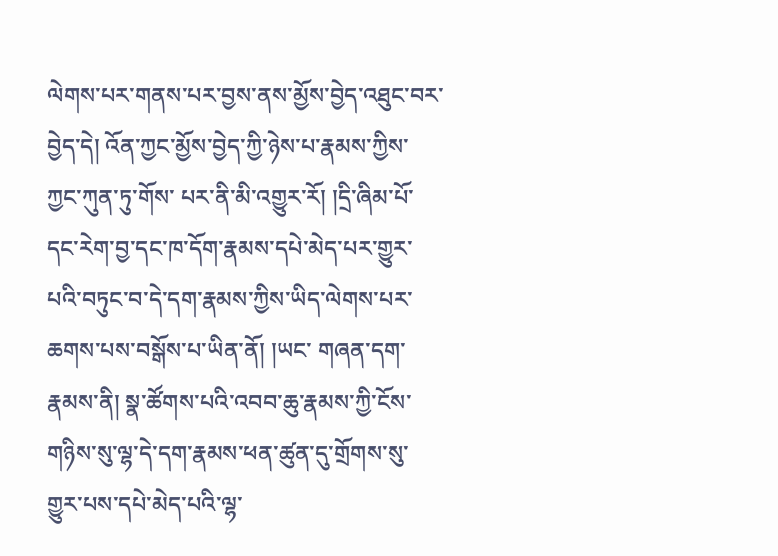ལེགས་པར་གནས་པར་བྱས་ནས་མྱོས་བྱེད་འཐུང་བར་བྱེད་དེ། འོན་ཀྱང་མྱོས་བྱེད་ཀྱི་ཉེས་པ་རྣམས་ཀྱིས་ཀྱང་ཀུན་ཏུ་གོས་ པར་ནི་མི་འགྱུར་རོ། །དྲི་ཞིམ་པོ་དང་རེག་བྱ་དང་ཁ་དོག་རྣམས་དཔེ་མེད་པར་གྱུར་པའི་བཏུང་བ་དེ་དག་རྣམས་ཀྱིས་ཡིད་ལེགས་པར་ཆགས་པས་བསྒོས་པ་ཡིན་ནོ། །ཡང་ གཞན་དག་རྣམས་ནི། སྣ་ཚོགས་པའི་འབབ་ཆུ་རྣམས་ཀྱི་ངོས་གཉིས་སུ་ལྷ་དེ་དག་རྣམས་ཕན་ཚུན་དུ་གྲོགས་སུ་གྱུར་པས་དཔེ་མེད་པའི་ལྷ་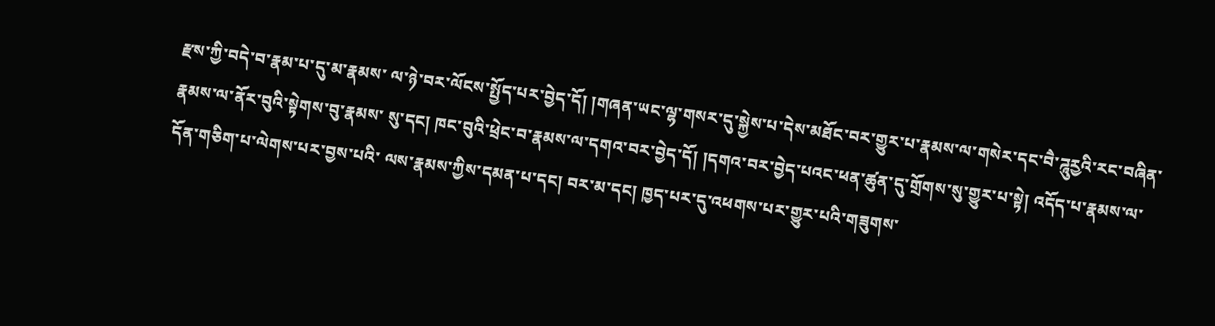རྫས་ཀྱི་བདེ་བ་རྣམ་པ་དུ་མ་རྣམས་ ལ་ཉེ་བར་ལོངས་སྤྱོད་པར་བྱེད་དོ། །གཞན་ཡང་ལྷ་གསར་དུ་སྐྱེས་པ་དེས་མཐོང་བར་གྱུར་པ་རྣམས་ལ་གསེར་དང་བཻ་ཌཱུརྱའི་རང་བཞིན་རྣམས་ལ་ནོར་བུའི་སྟེགས་བུ་རྣམས་ སུ་དང། ཁང་བུའི་ཕྲེང་བ་རྣམས་ལ་དགའ་བར་བྱེད་དོ། །དགའ་བར་བྱེད་པའང་ཕན་ཚུན་དུ་གྲོགས་སུ་གྱུར་པ་སྟེ། འདོད་པ་རྣམས་ལ་དོན་གཅིག་པ་ལེགས་པར་བྱས་པའི་ ལས་རྣམས་ཀྱིས་དམན་པ་དང། བར་མ་དང། ཁྱད་པར་དུ་འཕགས་པར་གྱུར་པའི་གཟུགས་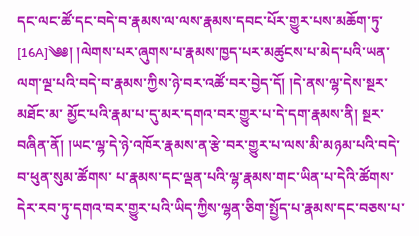དང་ལང་ཚོ་དང་བདེ་བ་རྣམས་ལ་ལས་རྣམས་དབང་པོར་གྱུར་པས་མཆོག་ཏུ་ [16A]༄༅། །ལེགས་པར་ཞུགས་པ་རྣམས་ཁྱད་པར་མཚུངས་པ་མེད་པའི་ཡན་ལག་ལྔ་པའི་བདེ་བ་རྣམས་ཀྱིས་ཉེ་བར་འཚོ་བར་བྱེད་དོ། །དེ་ནས་ལྷ་དེས་སྔར་མཐོང་མ་ མྱོང་པའི་རྣམ་པ་དུ་མར་དགའ་བར་གྱུར་པ་དེ་དག་རྣམས་ནི། སྔར་བཞིན་ནོ། །ཡང་ལྷ་དེ་ཉེ་འཁོར་རྣམས་ན་རྩེ་བར་གྱུར་པ་ལས་མི་མཉམ་པའི་བདེ་བ་ཕུན་སུམ་ཚོགས་ པ་རྣམས་དང་ལྡན་པའི་ལྷ་རྣམས་གང་ཡིན་པ་དེའི་ཚོགས་དེར་རབ་ཏུ་དགའ་བར་གྱུར་པའི་ཡིད་ཀྱིས་ལྷན་ཅིག་སྤྱོད་པ་རྣམས་དང་བཅས་པ་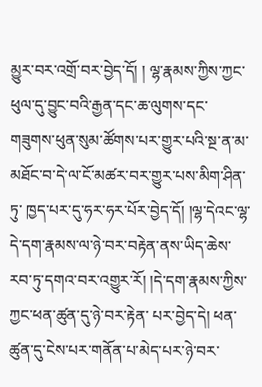མྱུར་བར་འགྲོ་བར་བྱེད་དོ། ། ལྷ་རྣམས་ཀྱིས་ཀྱང་ཕུལ་དུ་བྱུང་བའི་རྒྱན་དང་ཆ་ལུགས་དང་གཟུགས་ཕུན་སུམ་ཚོགས་པར་གྱུར་པའི་སྔ་ན་མ་མཐོང་བ་དེ་ལ་ངོ་མཚར་བར་གྱུར་པས་མིག་ཤིན་ཏུ་ ཁྱད་པར་དུ་ཧར་ཧར་པོར་བྱེད་དོ། །ལྷ་དེའང་ལྷ་དེ་དག་རྣམས་ལ་ཉེ་བར་བརྟེན་ནས་ཡིད་ཆེས་རབ་ཏུ་དགའ་བར་འགྱུར་རོ། །དེ་དག་རྣམས་ཀྱིས་ཀྱང་ཕན་ཚུན་དུ་ཉེ་བར་རྟེན་ པར་བྱེད་དེ། ཕན་ཚུན་དུ་ངེས་པར་གནོན་པ་མེད་པར་ཉེ་བར་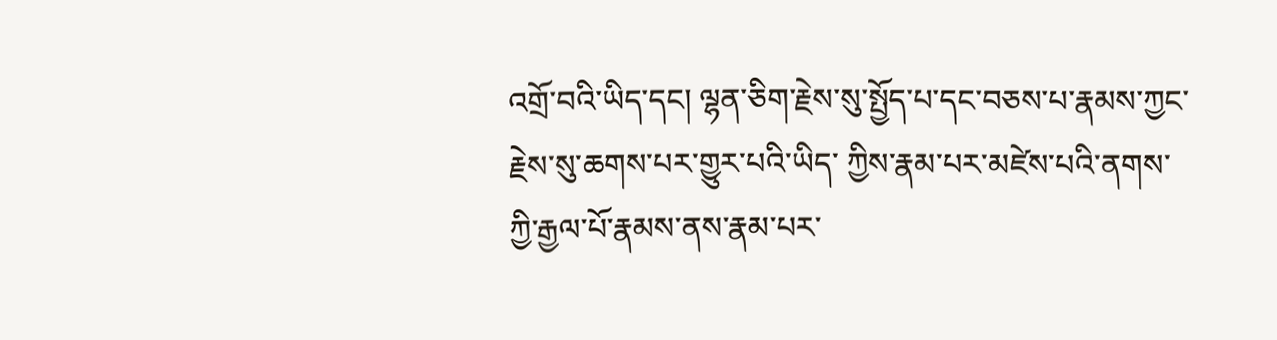འགྲོ་བའི་ཡིད་དང། ལྷན་ཅིག་རྗེས་སུ་སྤྱོད་པ་དང་བཅས་པ་རྣམས་ཀྱང་རྗེས་སུ་ཆགས་པར་གྱུར་པའི་ཡིད་ ཀྱིས་རྣམ་པར་མཛེས་པའི་ནགས་ཀྱི་རྒྱལ་པོ་རྣམས་ནས་རྣམ་པར་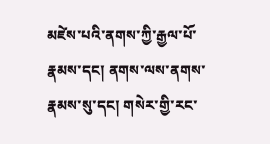མཛེས་པའི་ནགས་ཀྱི་རྒྱལ་པོ་རྣམས་དང། ནགས་ལས་ནགས་རྣམས་སུ་དང། གསེར་གྱི་རང་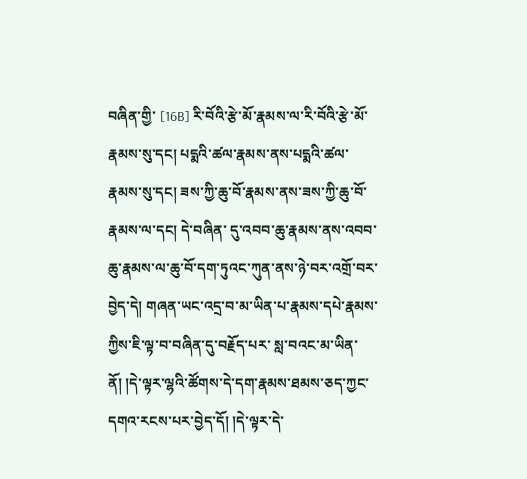བཞིན་གྱི་ [16B] རི་བོའི་རྩེ་མོ་རྣམས་ལ་རི་བོའི་རྩེ་མོ་རྣམས་སུ་དང། པདྨའི་ཚལ་རྣམས་ནས་པདྨའི་ཚལ་རྣམས་སུ་དང། ཟས་ཀྱི་ཆུ་བོ་རྣམས་ནས་ཟས་ཀྱི་ཆུ་བོ་རྣམས་ལ་དང། དེ་བཞིན་ དུ་འབབ་ཆུ་རྣམས་ནས་འབབ་ཆུ་རྣམས་ལ་ཆུ་བོ་དག་ཏུའང་ཀུན་ནས་ཉེ་བར་འགྲོ་བར་བྱེད་དེ། གཞན་ཡང་འདྲ་བ་མ་ཡིན་པ་རྣམས་དཔེ་རྣམས་ཀྱིས་ཇི་ལྟ་བ་བཞིན་དུ་བརྗོད་པར་ སླ་བའང་མ་ཡིན་ནོ། །དེ་ལྟར་ལྷའི་ཚོགས་དེ་དག་རྣམས་ཐམས་ཅད་ཀྱང་དགའ་རངས་པར་བྱེད་དོ། །དེ་ལྟར་དེ་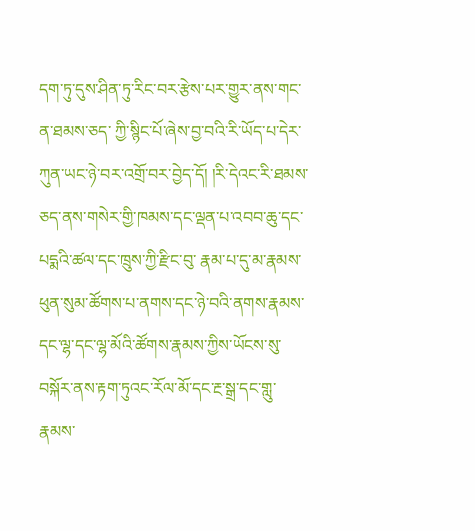དག་ཏུ་དུས་ཤིན་ཏུ་རིང་བར་རྩེས་པར་གྱུར་ནས་གང་ན་ཐམས་ཅད་ ཀྱི་སྙིང་པོ་ཞེས་བྱ་བའི་རི་ཡོད་པ་དེར་ཀུན་ཡང་ཉེ་བར་འགྲོ་བར་བྱེད་དོ། །རི་དེའང་རི་ཐམས་ཅད་ནས་གསེར་གྱི་ཁམས་དང་ལྡན་པ་འབབ་ཆུ་དང་པདྨའི་ཚལ་དང་ཁྲུས་ཀྱི་རྫིང་བུ་ རྣམ་པ་དུ་མ་རྣམས་ཕུན་སུམ་ཚོགས་པ་ནགས་དང་ཉེ་བའི་ནགས་རྣམས་དང་ལྷ་དང་ལྷ་མོའི་ཚོགས་རྣམས་ཀྱིས་ཡོངས་སུ་བསྐོར་ནས་རྟག་ཏུའང་རོལ་མོ་དང་རྔ་སྒྲ་དང་གླུ་ རྣམས་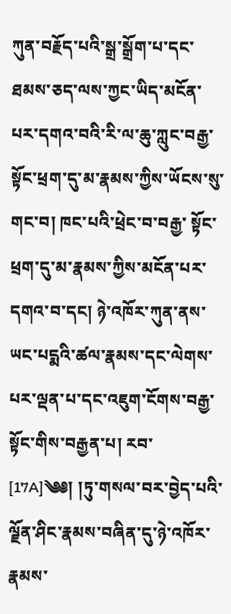ཀུན་བརྗོད་པའི་སྒྲ་སྒྲོག་པ་དང་ཐམས་ཅད་ལས་ཀྱང་ཡིད་མངོན་པར་དགའ་བའི་རི་ལ་ཆུ་ཀླུང་བརྒྱ་སྟོང་ཕྲག་དུ་མ་རྣམས་ཀྱིས་ཡོངས་སུ་གང་བ། ཁང་པའི་ཕྲེང་བ་བརྒྱ་ སྟོང་ཕྲག་དུ་མ་རྣམས་ཀྱིས་མངོན་པར་དགའ་བ་དང། ཉེ་འཁོར་ཀུན་ནས་ཡང་པདྨའི་ཚལ་རྣམས་དང་ལེགས་པར་ལྡན་པ་དང་འཇུག་ངོགས་བརྒྱ་སྟོང་གིས་བརྒྱན་པ། རབ་ [17A]༄༅། །ཏུ་གསལ་བར་བྱེད་པའི་ལྗོན་ཤིང་རྣམས་བཞིན་དུ་ཉེ་འཁོར་རྣམས་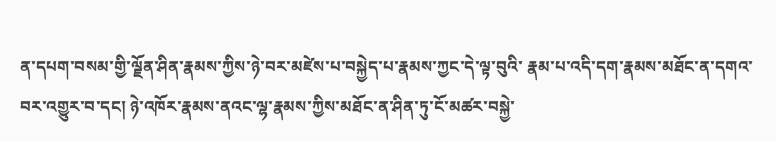ན་དཔག་བསམ་གྱི་ལྗོན་ཤིན་རྣམས་ཀྱིས་ཉེ་བར་མཛེས་པ་བསྐྱེད་པ་རྣམས་ཀྱང་དེ་ལྟ་བུའི་ རྣམ་པ་འདི་དག་རྣམས་མཐོང་ན་དགའ་བར་འགྱུར་བ་དང། ཉེ་འཁོར་རྣམས་ནའང་ལྷ་རྣམས་ཀྱིས་མཐོང་ན་ཤིན་ཏུ་ངོ་མཚར་བསྐྱེ་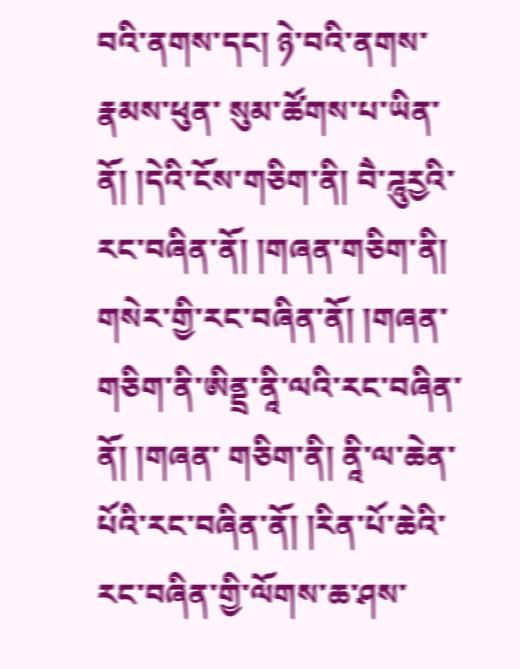བའི་ནགས་དང། ཉེ་བའི་ནགས་རྣམས་ཕུན་ སུམ་ཚོགས་པ་ཡིན་ནོ། །དེའི་ངོས་གཅིག་ནི། བཻ་ཌཱུརྱའི་རང་བཞིན་ནོ། །གཞན་གཅིག་ནི། གསེར་གྱི་རང་བཞིན་ནོ། །གཞན་གཅིག་ནི་ཨིནྡྲ་ནཱི་ལའི་རང་བཞིན་ནོ། །གཞན་ གཅིག་ནི། ནཱི་ལ་ཆེན་པོའི་རང་བཞིན་ནོ། །རིན་པོ་ཆེའི་རང་བཞིན་གྱི་ལོགས་ཆ་ཤས་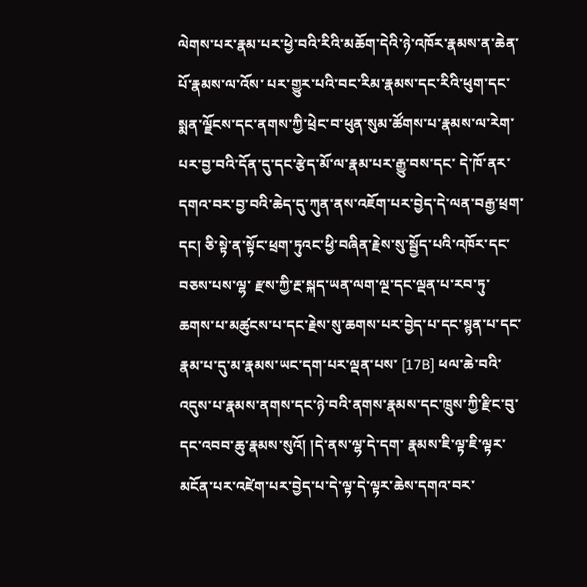ལེགས་པར་རྣམ་པར་ཕྱེ་བའི་རིའི་མཆོག་དེའི་ཉེ་འཁོར་རྣམས་ན་ཆེན་པོ་རྣམས་ལ་འོས་ པར་གྱུར་པའི་བང་རིམ་རྣམས་དང་རིའི་ཕུག་དང་སྨན་ལྗོངས་དང་ནགས་ཀྱི་ཕྲེང་བ་ཕུན་སུམ་ཚོགས་པ་རྣམས་ལ་རེག་པར་བྱ་བའི་དོན་དུ་དང་རྩེད་མོ་ལ་རྣམ་པར་རྒྱུ་བས་དང་ དེ་ཁོ་ནར་དགའ་བར་བྱ་བའི་ཆེད་དུ་ཀུན་ནས་འཇོག་པར་བྱེད་དེ་ལན་བརྒྱ་ཕྲག་དང། ཅི་སྟེ་ན་སྟོང་ཕྲག་ཏུའང་ཕྱི་བཞིན་རྗེས་སུ་སྦྱོད་པའི་འཁོར་དང་བཅས་པས་ལྷ་ རྫས་ཀྱི་རྔ་སྐད་ཡན་ལག་ལྔ་དང་ལྡན་པ་རབ་ཏུ་ཆགས་པ་མཚུངས་པ་དང་རྗེས་སུ་ཆགས་པར་བྱེད་པ་དང་སྙན་པ་དང་རྣམ་པ་དུ་མ་རྣམས་ཡང་དག་པར་ལྡན་པས་ [17B] ཕལ་ཆེ་བའི་འདུས་པ་རྣམས་ནགས་དང་ཉེ་བའི་ནགས་རྣམས་དང་ཁྲུས་ཀྱི་རྫིང་བུ་དང་འབབ་ཆུ་རྣམས་སུའོ། །དེ་ནས་ལྷ་དེ་དག་ རྣམས་ཇི་ལྟ་ཇི་ལྟར་མངོན་པར་འཛེག་པར་བྱེད་པ་དེ་ལྟ་དེ་ལྟར་ཆེས་དགའ་བར་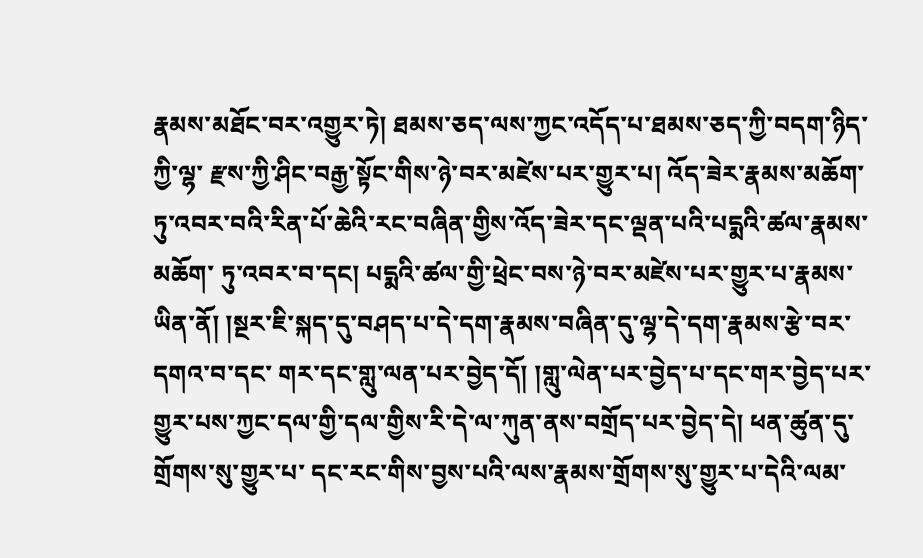རྣམས་མཐོང་བར་འགྱུར་ཏེ། ཐམས་ཅད་ལས་ཀྱང་འདོད་པ་ཐམས་ཅད་ཀྱི་བདག་ཉིད་ཀྱི་ལྷ་ རྫས་ཀྱི་ཤིང་བརྒྱ་སྟོང་གིས་ཉེ་བར་མཛེས་པར་གྱུར་པ། འོད་ཟེར་རྣམས་མཆོག་ཏུ་འབར་བའི་རིན་པོ་ཆེའི་རང་བཞིན་གྱིས་འོད་ཟེར་དང་ལྡན་པའི་པདྨའི་ཚལ་རྣམས་མཆོག་ ཏུ་འབར་བ་དང། པདྨའི་ཚལ་གྱི་ཕྲེང་བས་ཉེ་བར་མཛེས་པར་གྱུར་པ་རྣམས་ཡིན་ནོ། །སྔར་ཇི་སྐད་དུ་བཤད་པ་དེ་དག་རྣམས་བཞིན་དུ་ལྷ་དེ་དག་རྣམས་རྩེ་བར་དགའ་བ་དང་ གར་དང་གླུ་ལན་པར་བྱེད་དོ། །གླུ་ལེན་པར་བྱེད་པ་དང་གར་བྱེད་པར་གྱུར་པས་ཀྱང་དལ་གྱི་དལ་གྱིས་རི་དེ་ལ་ཀུན་ནས་བགྲོད་པར་བྱེད་དེ། ཕན་ཚུན་དུ་གྲོགས་སུ་གྱུར་པ་ དང་རང་གིས་བྱས་པའི་ལས་རྣམས་གྲོགས་སུ་གྱུར་པ་དེའི་ལམ་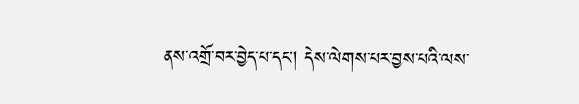ནས་འགྲོ་བར་བྱེད་པ་དང། དེས་ལེགས་པར་བྱས་པའི་ལས་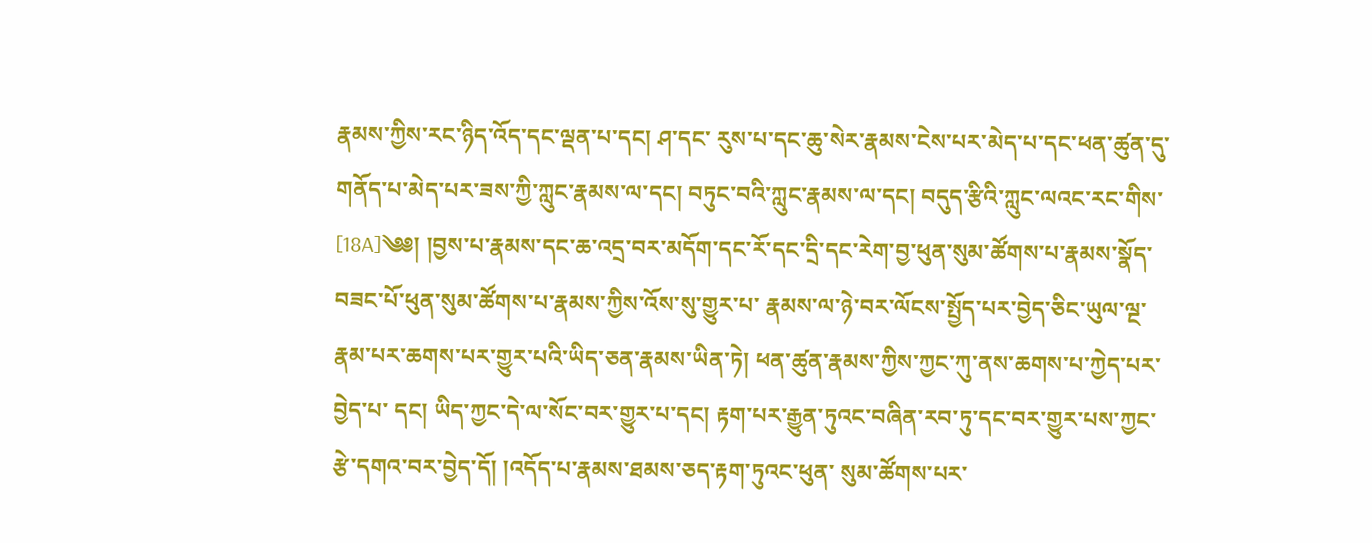རྣམས་ཀྱིས་རང་ཉིད་འོད་དང་ལྡན་པ་དང། ཤ་དང་ རུས་པ་དང་ཆུ་སེར་རྣམས་ངེས་པར་མེད་པ་དང་ཕན་ཚུན་དུ་གནོད་པ་མེད་པར་ཟས་ཀྱི་ཀླུང་རྣམས་ལ་དང། བཏུང་བའི་ཀླུང་རྣམས་ལ་དང། བདུད་རྩིའི་ཀླུང་ལའང་རང་གིས་ [18A]༄༅། །བྱས་པ་རྣམས་དང་ཆ་འདྲ་བར་མདོག་དང་རོ་དང་དྲི་དང་རེག་བྱ་ཕུན་སུམ་ཚོགས་པ་རྣམས་སྣོད་བཟང་པོ་ཕུན་སུམ་ཚོགས་པ་རྣམས་ཀྱིས་འོས་སུ་གྱུར་པ་ རྣམས་ལ་ཉེ་བར་ལོངས་སྤྱོད་པར་བྱེད་ཅིང་ཡུལ་ལྔ་རྣམ་པར་ཆགས་པར་གྱུར་པའི་ཡིད་ཅན་རྣམས་ཡིན་ཏེ། ཕན་ཚུན་རྣམས་ཀྱིས་ཀྱང་ཀུ་ནས་ཆགས་པ་ཀྱེད་པར་བྱེད་པ་ དང། ཡིད་ཀྱང་དེ་ལ་སོང་བར་གྱུར་པ་དང། རྟག་པར་རྒྱུན་ཏུའང་བཞིན་རབ་ཏུ་དང་བར་གྱུར་པས་ཀྱང་རྩེ་དགའ་བར་བྱེད་དོ། །འདོད་པ་རྣམས་ཐམས་ཅད་རྟག་ཏུའང་ཕུན་ སུམ་ཚོགས་པར་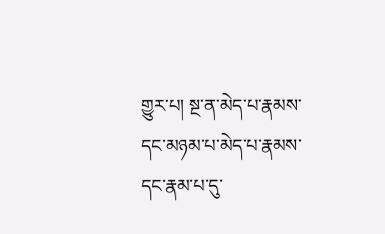གྱུར་པ། སྔ་ན་མེད་པ་རྣམས་དང་མཉམ་པ་མེད་པ་རྣམས་དང་རྣམ་པ་དུ་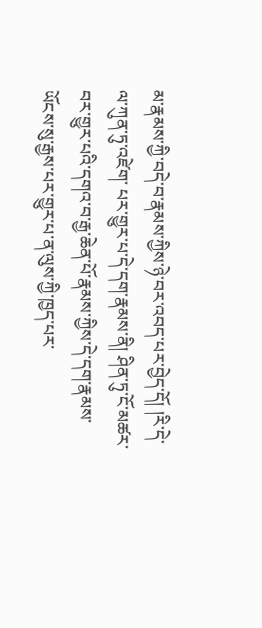མ་རྣམས་ཀྱི་བདེ་བ་རྣམས་ཀྱིས་ཉེ་བར་འབད་པར་བྱེད་དོ། །རི་དེ་ལ་ཀུན་ཏུ་འཛེག་ པར་གྱུར་པ་དེ་དག་རྣམས་ནི། ཤིན་ཏུ་ངོ་མཚར་བར་གྱུར་པའི་དགའ་བ་རྒྱ་ཆེན་པོ་རྣམས་ཀྱིས་དེ་དག་རྣམས་ཡོངས་སུ་རྒྱས་པར་གྱུར་པ་ན་ལུས་ཀྱི་ཁྱད་པར་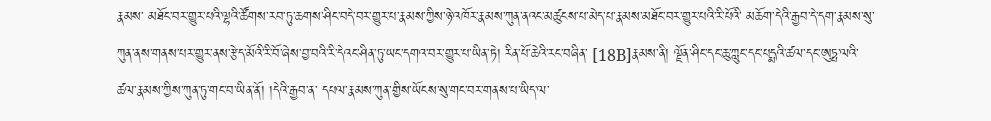རྣམས་ མཐོང་བར་གྱུར་པའི་ལྷའི་ཚོགས་རབ་ཏུ་ཆགས་ཤིང་བདེ་བར་གྱུར་པ་རྣམས་ཀྱིས་ཉེ་འཁོར་རྣམས་ཀུན་ནའང་མཚུངས་པ་མེད་པ་རྣམས་མཐོང་བར་གྱུར་པའི་རི་པོའི་ མཆོག་དེའི་རྒྱབ་དེ་དག་རྣམས་སུ་ཀུན་ནས་གནས་པར་གྱུར་ནས་རྩེད་མོའི་རི་བོ་ཞེས་བྱ་བའི་རི་དེའང་ཤིན་ཏུ་ཡང་དགའ་བར་གྱུར་པ་ཡིན་ཏེ། རིན་པོ་ཆེའི་རང་བཞིན་ [18B]རྣམས་ནི། ལྗོན་ཤིང་དང་ཆུ་ཀླུང་དང་པདྨའི་ཚལ་དང་ཨུཏྤ་ལའི་ཚལ་རྣམས་ཀྱིས་ཀུན་ཏུ་གང་བ་ཡིན་ནོ། །དེའི་རྒྱབ་ན་ དཔལ་རྣམས་ཀུན་གྱིས་ཡོངས་སུ་གང་བར་གནས་པ་ཡིད་ལ་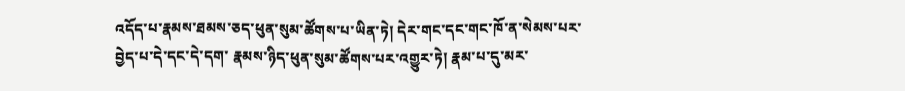འདོད་པ་རྣམས་ཐམས་ཅད་ཕུན་སུམ་ཚོགས་པ་ཡིན་ཏེ། དེར་གང་དང་གང་ཁོ་ན་སེམས་པར་བྱེད་པ་དེ་དང་དེ་དག་ རྣམས་ཉིད་ཕུན་སུམ་ཚོགས་པར་འགྱུར་ཏེ། རྣམ་པ་དུ་མར་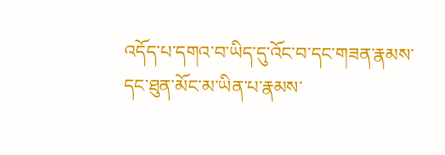འདོད་པ་དགའ་བ་ཡིད་དུ་འོང་བ་དང་གཟན་རྣམས་དང་ཐུན་མོང་མ་ཡིན་པ་རྣམས་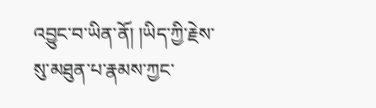འབྱུང་བ་ཡིན་ནོ། །ཡིད་ཀྱི་རྗེས་ སུ་མཐུན་པ་རྣམས་ཀྱང་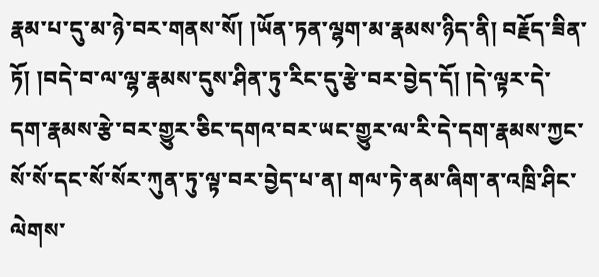རྣམ་པ་དུ་མ་ཉེ་བར་གནས་སོ། །ཡོན་ཏན་ལྷག་མ་རྣམས་ཉིད་ནི། བརྗོད་ཟིན་ཏོ། །བདེ་བ་ལ་ལྷ་རྣམས་དུས་ཤིན་ཏུ་རིང་དུ་རྩེ་བར་བྱེད་དོ། །དེ་ལྟར་དེ་ དག་རྣམས་རྩེ་བར་གྱུར་ཅིང་དགའ་བར་ཡང་གྱུར་ལ་རི་དེ་དག་རྣམས་ཀྱང་སོ་སོ་དང་སོ་སོར་ཀུན་ཏུ་ལྟ་བར་བྱེད་པ་ན། གལ་ཏེ་ནམ་ཞིག་ན་འཁྲི་ཤིང་ལེགས་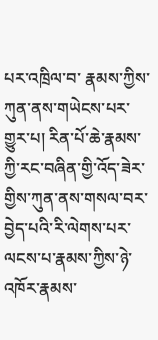པར་འཁྲིལ་བ་ རྣམས་ཀྱིས་ཀུན་ནས་གཡེངས་པར་གྱུར་པ། རིན་པོ་ཆེ་རྣམས་ཀྱི་རང་བཞིན་གྱི་འོད་ཟེར་གྱིས་ཀུན་ནས་གསལ་བར་བྱེད་པའི་རི་ལེགས་པར་ལངས་པ་རྣམས་ཀྱིས་ཉེ་འཁོར་རྣམས་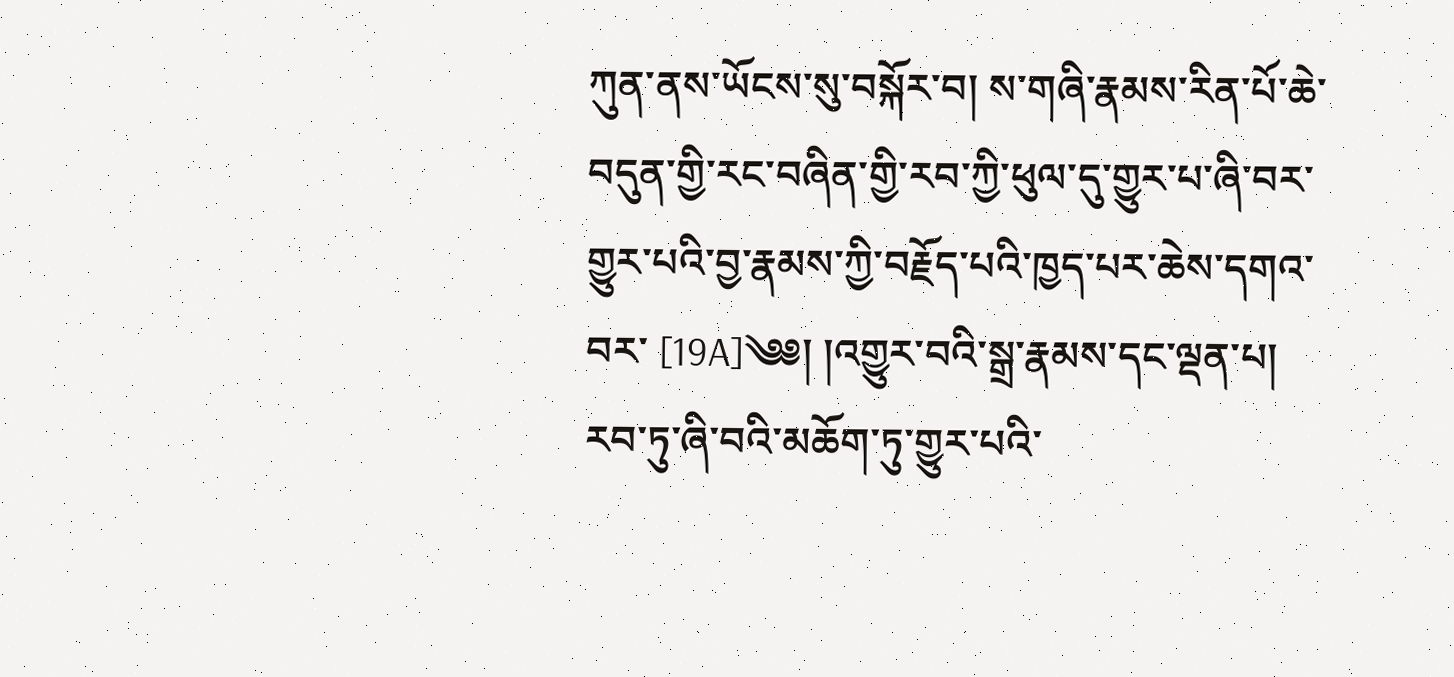ཀུན་ནས་ཡོངས་སུ་བསྐོར་བ། ས་གཞི་རྣམས་རིན་པོ་ཆེ་བདུན་གྱི་རང་བཞིན་གྱི་རབ་ཀྱི་ཕུལ་དུ་གྱུར་པ་ཞི་བར་གྱུར་པའི་བྱ་རྣམས་ཀྱི་བརྗོད་པའི་ཁྱད་པར་ཆེས་དགའ་བར་ [19A]༄༅། །འགྱུར་བའི་སྒྲ་རྣམས་དང་ལྡན་པ། རབ་ཏུ་ཞི་བའི་མཆོག་ཏུ་གྱུར་པའི་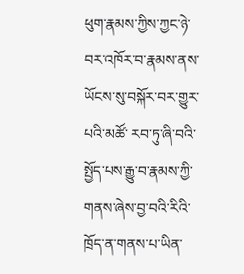ཕུག་རྣམས་ཀྱིས་ཀྱང་ཉེ་བར་འཁོར་བ་རྣམས་ནས་ཡོངས་སུ་བསྐོར་བར་གྱུར་པའི་མཚོ་ རབ་ཏུ་ཞི་བའི་སྤྱོད་པས་རྒྱུ་བ་རྣམས་ཀྱི་གནས་ཞེས་བྱ་བའི་རིའི་ཁྲོད་ན་གནས་པ་ཡིན་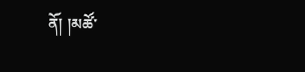ནོ། །མཚོ་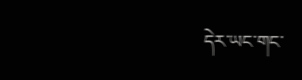དེར་ཡང་གང་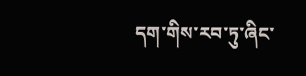དག་གིས་རབ་ཏུ་ཞིང་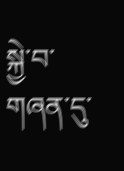སྐྱེ་བ་གཞན་དུ་